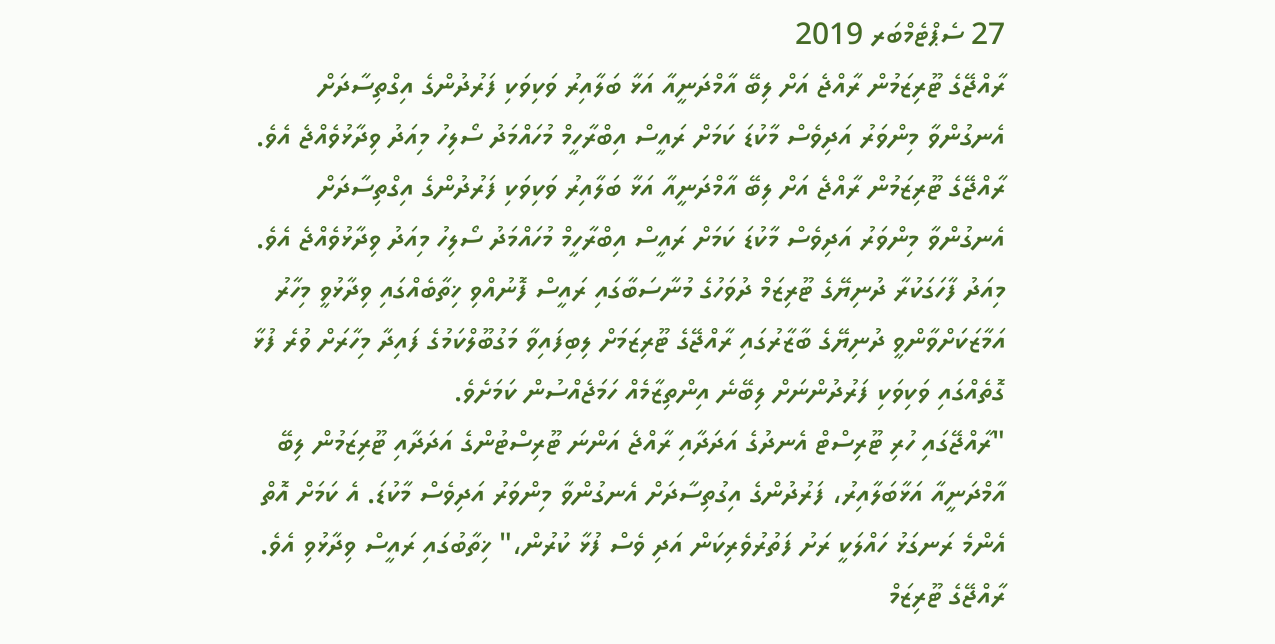27 ސެޕްޓެމްބަރ 2019
ރާއްޖޭގެ ޓޫރިޒަމުން ރާއްޖެ އަށް ލިބޭ އާމްދަނީއާ އަޅާ ބަލާއިރު ވަކިވަކި ފަރުދުންގެ އިގްތިސާދަށް އެނގުންވާ މިންވަރު އަދިވެސް މާކުޑަ ކަމަށް ރައީސް އިބްރާހީމް މުހައްމަދު ސޯލިހު މިއަދު ވިދާޅުވެއްޖެ އެވެ.
ރާއްޖޭގެ ޓޫރިޒަމުން ރާއްޖެ އަށް ލިބޭ އާމްދަނީއާ އަޅާ ބަލާއިރު ވަކިވަކި ފަރުދުންގެ އިގްތިސާދަށް އެނގުންވާ މިންވަރު އަދިވެސް މާކުޑަ ކަމަށް ރައީސް އިބްރާހީމް މުހައްމަދު ސޯލިހު މިއަދު ވިދާޅުވެއްޖެ އެވެ.
މިއަދު ފާހަގަކުރާ ދުނިޔޭގެ ޓޫރިޒަމް ދުވަހުގެ މުނާސަބާގައި ރައީސް ފޮނުއްވި ޚިތާބެއްގައި ވިދާޅުވީ މިހާރު އަމާޒަކަށްވާންވީ ދުނިޔޭގެ ބާޒާރުގައި ރާއްޖޭގެ ޓޫރިޒަމަށް ލިބިފައިވާ މަގުބޫލްކަމުގެ ފައިދާ މިހާރަށް ވުރެ ފުޅާ ގޮތެއްގައި ވަކިވަކި ފަރުދުންނަށް ލިބޭނެ އިންތިޒާމެއް ހަމަޖެއްސުން ކަމަށެވެ.
"ރާއްޖޭގައި ހުރި ޓޫރިސްޓް އެނދުގެ އަދަދާއި ރާއްޖެ އަންނަ ޓޫރިސްޓުންގެ އަދަދާއި ޓޫރިޒަމުން ލިބޭ އާމްދަނީއާ އަޅާބަލާއިރު، ފަރުދުންގެ އިގުތިސާދަށް އެނގުންވާ މިންވަރު އަދިވެސް މާކުޑަ. އެ ކަމަށް އޮތް އެންމެ ރަނގަޅު ހައްލަކީ ރަށު ފަތުރުވެރިކަން އަދި ވެސް ފުޅާ ކުރުން،" ޚިތާބުގައި ރައީސް ވިދާޅުވި އެވެ.
ރާއްޖޭގެ ޓޫރިޒަމް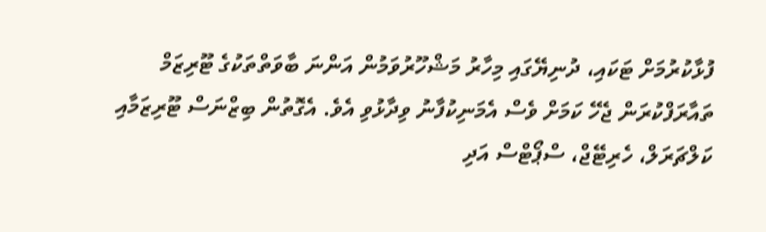ފުޅާކުރުމަށް ޓަކައި، ދުނިޔޭގައި މިހާރު މަޝްހޫރުވަމުން އަންނަ ބާވަތްތަކުގެ ޓޫރިޒަމް ތައާރަފްކުރަން ޖެހޭ ކަމަށް ވެސް އެމަނިކުފާނު ވިދާޅުވި އެވެ. އެގޮތުން ބިޒްނަސް ޓޫރިޒަމާއި ކަލްޗަރަލް، ހެރިޓޭޖް، ސްޕޯޓްސް އަދި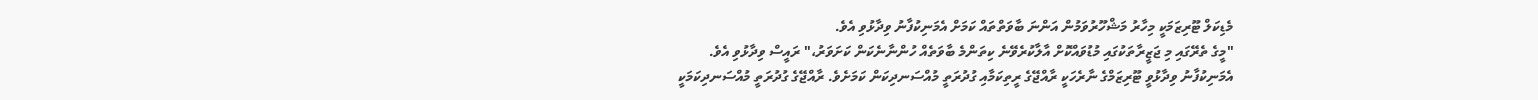މެޑިކަލް ޓޫރިޒަމަކީ މިހާރު މަޝްހޫރުވަމުން އަންނަ ބާވަތްތައް ކަމަށް އެމަނިކުފާނު ވިދާޅުވި އެވެ.
"މީގެ ތެރޭގައި މި ޖަޒީރާތަކުގައި މުޑުވައްކޮށް އާލާކުރެވޭނެ ކިތަންމެ ބާވަތެއް ހުންނާނެކަން ކަށަވަރު،" ރައީސް ވިދާޅުވި އެވެ.
އެމަނިކުފާނު ވިދާޅުވީ ޓޫރިޒަމްގެ ނާރެހަކީ ރާއްޖޭގެ ރީތިކަމާއި ގުދުރަތީ މުއްސަނދިކަން ކަމަށެވެ. ރާއްޖޭގެ ގުދުރަތީ މުއްސަނދިކަމަކީ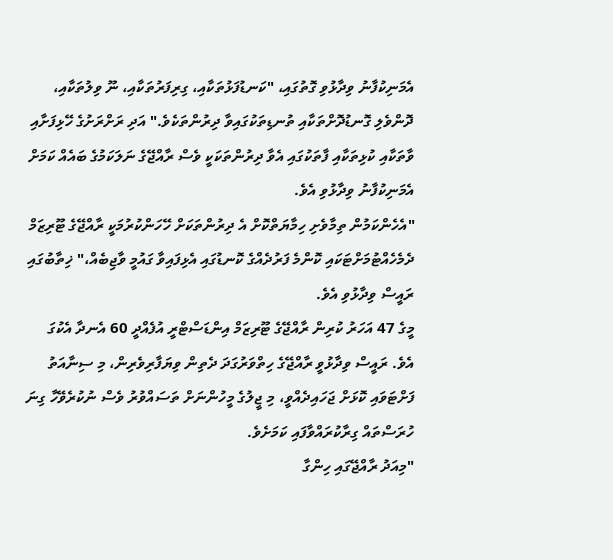އެމަނިކުފާނު ވިދާޅުވި ގޮތުގައި، "ކަނޑުފަޅުތަކާއި، ގިރިފަރުތަކާއި، ނޫ ވިލުތަކާއި، ދޮންވެލި ގޮނޑުދޮށްތަކާއި ތުނޑިތަކުގައިވާ ދިރުންތަކެވެ." އަދި ރަށްރަށުގެ ހޭޅިފަށާއި ވާތަކާއި ކުޅިތަކާއި ފާތަކުގައި އެވާ ދިރުންތަކަކީ ވެސް ރާއްޖޭގެ ނަލަކަމުގެ ބައެއް ކަމަށް އެމަނިކުފާނު ވިދާޅުވި އެވެ.
"އެހެންކަމުން ތިމާވެށި ހިމާޔަތްކޮށް އެ ދިރުންތަކަށް ހޭހަންކުރުމަކީ ރާއްޖޭގެ ޓޫރިޒަމް ދެމެހެއްޓުމަށްޓަކައި ކޮންމެ ފަރުދެއްގެ ކޮނޑުގައި އެޅިފައިވާ ގައުމީ ވާޖިބެއް،" ޚިތާބުގައި ރައީސް ވިދާޅުވި އެވެ.
މީގެ 47 އަހަރު ކުރިން ރާއްޖޭގެ ޓޫރިޒަމް އިންޑަސްޓްރީ އުފެއްދީ 60 އެނދާ އެކުގަ އެވެ. ރައީސް ވިދާޅުވީ ރާއްޖޭގެ ހިތްވަރުގަދަ ދެތިން ވިޔަފާރިވެރިން، މި ސިނާއަތު ފަށްޓަވައި ކޮޅަށް ޖަހައިދެއްވީ، މި ޖީލުގެ މީހުންނަށް ތަސައްވުރު ވެސް ނުކުރެވޭހާ ގިނަ ހުރަސްތައް ގިރާކުރައްވާފައި ކަމަށެވެ.
"މިއަދު ރާއްޖޭގައި ހިންގާ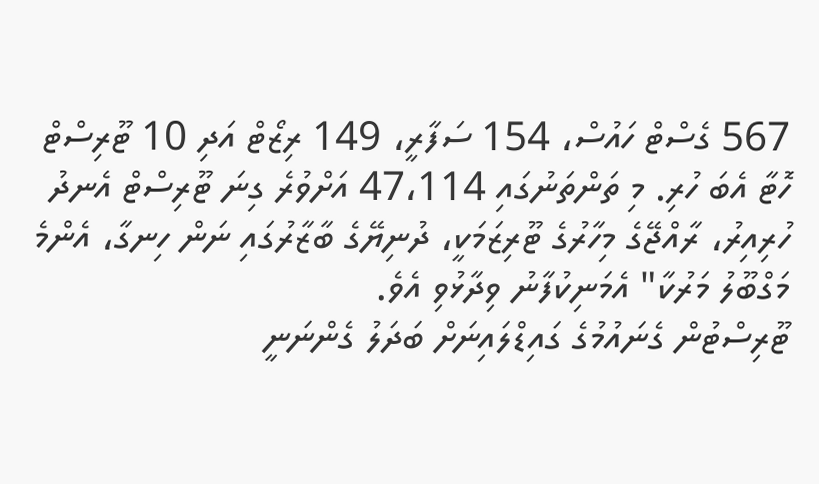567 ގެސްޓް ހައުސް، 154 ސަފާރީ، 149 ރިޒޯޓް އަދި 10 ޓޫރިސްޓް ހޮޓާ އެބަ ހުރި. މި ތަންތަނުގައި 47،114 އަށްވުރެ ގިނަ ޓޫރިސްޓް އެނދު ހުރިއިރު، ރާއްޖޭގެ މިހާރުގެ ޓޫރިޒަމަކީ، ދުނިޔޭގެ ބާޒާރުގައި ނަން ހިނގާ، އެންމެ މަގްބޫލު މަރުކާ" އެމަނިކުފާނު ވިދާޅުވި އެވެ.
ޓޫރިސްޓުން ގެނައުމުގެ ގައިޑްލައިނަށް ބަދަލު ގެންނަނީ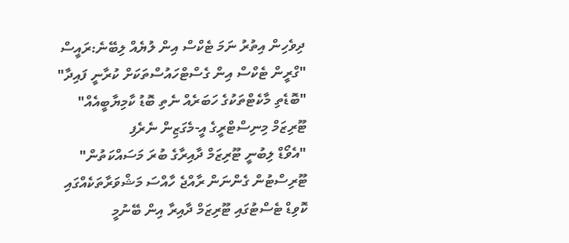ދިވެހިން އިތުރު ނަމަ ޓެކްސް އިން ލުޔެއް ލިބޭނެ:ރައީސް
"ގްރީން ޓެކްސް އިން ގެސްޓްހައުސްތަކަށް ކުރާނީ ފައިދާ"
"ބޮޑެތި މާކެޓްތަކުގެ ހަބަރެއް ނެތި ބޮޑު ކާމިޔާބީއެއް"
ޓޫރިޒަމް މިނިސްޓްރީގެ އީ-މެގަޒިން ނެރެފި
"އެވޯޑް ލިބުނީ ޓޫރިޒަމް ދާއިރާގެ ބުރަ މަސައްކަތުން"
ޓޫރިސްޓުން ގެންނަން ރާއްޖެ ހާއްސަ މަޝްވަރާތަކެއްގައި
ކޮވިޑް ޓެސްޓުގައި ޓޫރިޒަމް ދާއިރާ އިން ބޭނުމީ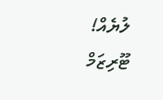ލުޔެއް!
ޓޫރިޒަމް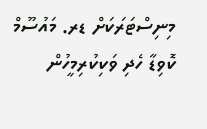މިނިސްޓަރަކަށް ޑރ. މައުސޫމް
ކޮވިޑާ ހެދި ވަކިކުރިމީހުން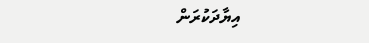އިޔާދަކުރަން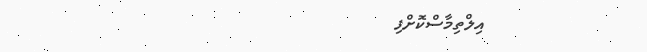އިލްތިމާސްކޮށްފި